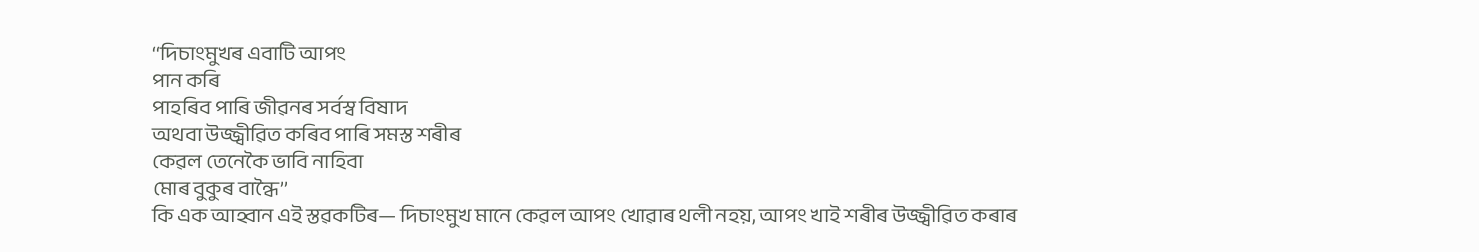‘‘দিচাংমুখৰ এবাটি আপং
পান কৰি
পাহৰিব পাৰি জীৱনৰ সৰ্বস্ব বিষাদ
অথবা উজ্জ্বীৱিত কৰিব পাৰি সমস্ত শৰীৰ
কেৱল তেনেকৈ ভাবি নাহিবা
মোৰ বুকুৰ বান্ধৈ’’
কি এক আহ্বান এই স্তৱকটিৰ— দিচাংমুখ মানে কেৱল আপং খোৱাৰ থলী নহয়, আপং খাই শৰীৰ উজ্জ্বীৱিত কৰাৰ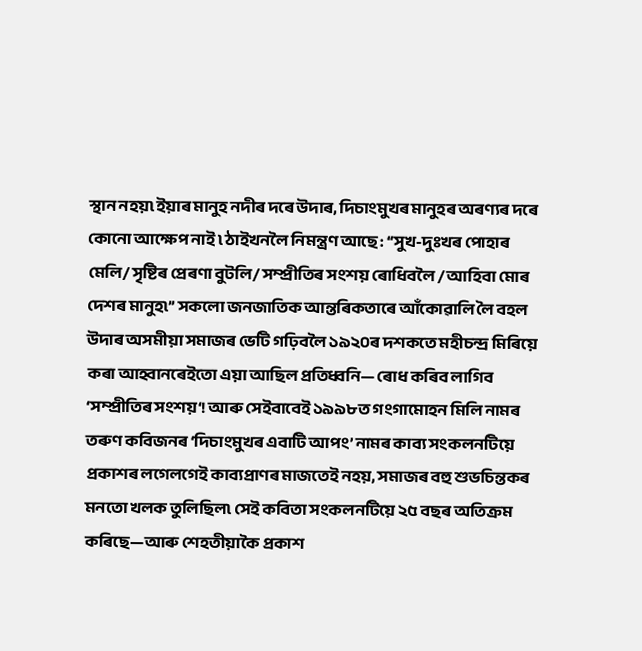স্থান নহয়৷ ইয়াৰ মানুহ নদীৰ দৰে উদাৰ, দিচাংমুখৰ মানুহৰ অৰণ্যৰ দৰে কোনো আক্ষেপ নাই ৷ ঠাইখনলৈ নিমন্ত্ৰণ আছে : ‘‘সুখ-দুঃখৰ পোহাৰ মেলি/ সৃষ্টিৰ প্ৰেৰণা বুটলি/ সম্প্ৰীতিৰ সংশয় ৰোধিবলৈ / আহিবা মোৰ দেশৰ মানুহ৷’’ সকলো জনজাতিক আন্তৰিকতাৰে আঁকোৱালি লৈ বহল উদাৰ অসমীয়া সমাজৰ ভেটি গঢ়িবলৈ ১৯২০ৰ দশকতে মহীচন্দ্ৰ মিৰিয়ে কৰা আহ্বানৰেইতো এয়া আছিল প্ৰতিধ্বনি— ৰোধ কৰিব লাগিব ‘সম্প্ৰীতিৰ সংশয়‘! আৰু সেইবাবেই ১৯৯৮ত গংগামোহন মিলি নামৰ তৰুণ কবিজনৰ ‘দিচাংমুখৰ এবাটি আপং’ নামৰ কাব্য সংকলনটিয়ে প্ৰকাশৰ লগেলগেই কাব্যপ্ৰাণৰ মাজতেই নহয়, সমাজৰ বহু শুভচিন্তকৰ মনতো খলক তুলিছিল৷ সেই কবিতা সংকলনটিয়ে ২৫ বছৰ অতিক্ৰম কৰিছে—আৰু শেহতীয়াকৈ প্ৰকাশ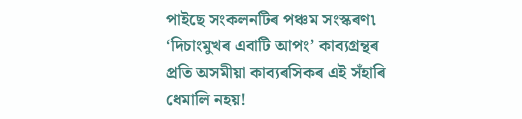পাইছে সংকলনটিৰ পঞ্চম সংস্কৰণ৷ ‘দিচাংমুখৰ এবাটি আপং’ কাব্যগ্ৰন্থৰ প্ৰতি অসমীয়া কাব্যৰসিকৰ এই সঁহাৰি ধেমালি নহয়!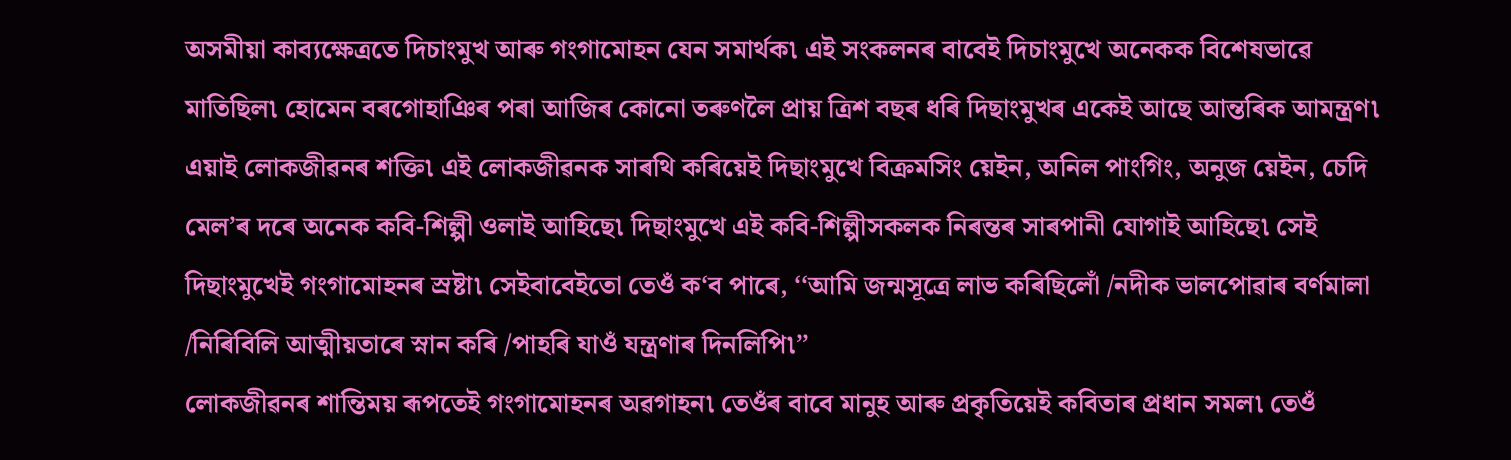অসমীয়া কাব্যক্ষেত্ৰতে দিচাংমুখ আৰু গংগামোহন যেন সমাৰ্থক৷ এই সংকলনৰ বাবেই দিচাংমুখে অনেকক বিশেষভাৱে মাতিছিল৷ হোমেন বৰগোহাঞিৰ পৰা আজিৰ কোনো তৰুণলৈ প্ৰায় ত্ৰিশ বছৰ ধৰি দিছাংমুখৰ একেই আছে আন্তৰিক আমন্ত্ৰণ৷ এয়াই লোকজীৱনৰ শক্তি৷ এই লোকজীৱনক সাৰথি কৰিয়েই দিছাংমুখে বিক্ৰমসিং য়েইন, অনিল পাংগিং, অনুজ য়েইন, চেদি মেল’ৰ দৰে অনেক কবি-শিল্পী ওলাই আহিছে৷ দিছাংমুখে এই কবি-শিল্পীসকলক নিৰন্তৰ সাৰপানী যোগাই আহিছে৷ সেই দিছাংমুখেই গংগামোহনৰ স্ৰষ্টা৷ সেইবাবেইতো তেওঁ ক‘ব পাৰে, ‘‘আমি জন্মসূত্ৰে লাভ কৰিছিলোঁ /নদীক ভালপোৱাৰ বৰ্ণমালা /নিৰিবিলি আত্মীয়তাৰে স্নান কৰি /পাহৰি যাওঁ যন্ত্ৰণাৰ দিনলিপি৷’’
লোকজীৱনৰ শান্তিময় ৰূপতেই গংগামোহনৰ অৱগাহন৷ তেওঁৰ বাবে মানুহ আৰু প্ৰকৃতিয়েই কবিতাৰ প্ৰধান সমল৷ তেওঁ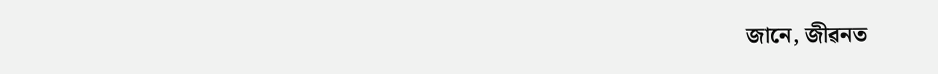জানে, জীৱনত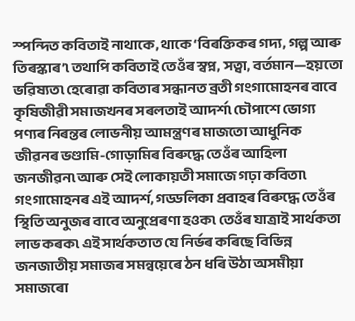স্পন্দিত কবিতাই নাথাকে, থাকে ‘বিৰক্তিকৰ গদ্য, গল্প আৰু তিৰস্কাৰ’৷ তথাপি কবিতাই তেওঁৰ স্বপ্ন, সত্বা, বর্তমান—হয়তো ভৱিষ্যত৷ হেৰোৱা কবিতাৰ সন্ধানত ব্ৰতী গংগামোহনৰ বাবে কৃষিজীৱী সমাজখনৰ সৰলতাই আদর্শ৷ চৌপাশে ভোগ্য পণ্যৰ নিৰন্তৰ লোভনীয় আমন্ত্ৰণৰ মাজতো আধুনিক জীৱনৰ ভণ্ডামি-গোড়ামিৰ বিৰুদ্ধে তেওঁৰ আহিলা জনজীৱন৷ আৰু সেই লোকায়তী সমাজে গঢ়া কবিতা৷ গংগামোহনৰ এই আদর্শ, গড্ডলিকা প্ৰবাহৰ বিৰুদ্ধে তেওঁৰ স্থিতি অনুজৰ বাবে অনুপ্ৰেৰণা হওক৷ তেওঁৰ যাত্ৰাই সার্থকতা লাভ কৰক৷ এই সার্থকতাত যে নির্ভৰ কৰিছে বিভিন্ন জনজাতীয় সমাজৰ সমন্বয়েৰে ঠন ধৰি উঠা অসমীয়া সমাজৰো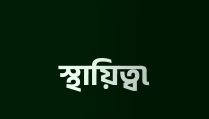স্থায়িত্ব৷